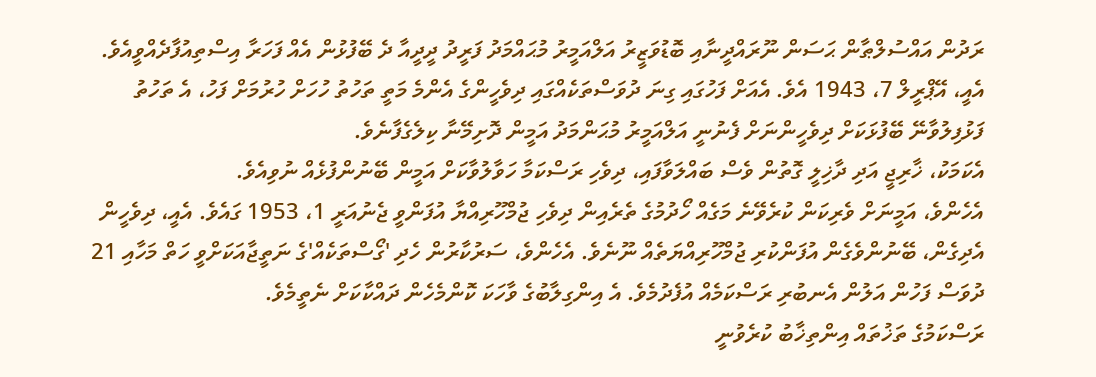ރަދުން އައްސުލްޠާން ޙަސަން ނޫރައްދީނާއި ބޮޑުވަޒީރު އަލްއަމީރު މުޙައްމަދު ފަރީދު ދީދީއާ ދެ ބޭފުޅުން އެއް ފަހަރާ އިސްތިއުފާދެއްވީއެވެ. އެއީ، އޭޕްރީލް 7، 1943 އެވެ. އެއަށް ފަހުގައި ގިނަ ދުވަސްތަކެއްގައި ދިވެހީންގެ އެންމެ މަތީ ތަހުތު ހުހަށް ހުރުމަށް ފަހު، އެ ތަހުތު ފަޅުފިލުވާނޭ ބޭފުޅަކަށް ދިވެހީންނަށް ފެނުނީ އަލްއަމީރު މުޙަންމަދު އަމީން ދޮށިމޭނާ ކިލެގެފާނެވެ.
އެކަމަކު، ޚާރިޖީ އަދި ދާޚިލީ ގޮތުން ވެސް ބައްލަވާފައި، ދިވެހި ރަސްކަމާ ހަވާލުވާކަށް އަމީން ބޭނުންފުޅެއް ނުވިއެވެ.
އެހެންވެ، އަމީނަށް ވެރިކަން ކުރެވޭނެ މަގެއް ހޯދުމުގެ ތެރެއިން ދިވެހި ޖުމްހޫރިއްޔާ އުފަންވީ ޖެނުއަރީ 1، 1953 ގައެވެ. އެއީ، ދިވެހީން އެދިގެން، ބޭނުންވެގެން އުފަންކުރި ޖުމްހޫރިއްޔަތެއް ނޫނެވެ. އެހެންވެ، ސަރުކާރުން ހެދި 'ގޯސްތަކެއް'ގެ ނަތީޖާއަކަށްވީ ހަތް މަހާއި 21 ދުވަސް ފަހުން އަލުން އެނބުރި ރަސްކަމެއް އުފެދުމެވެ. އެ އިންގިލާބުގެ ވާހަކަ ކޮންމެހެން ދައްކާކަށް ނެތީމެވެ.
ރަސްކަމުގެ ތަޚުތައް އިންތިޚާބު ކުރެވުނީ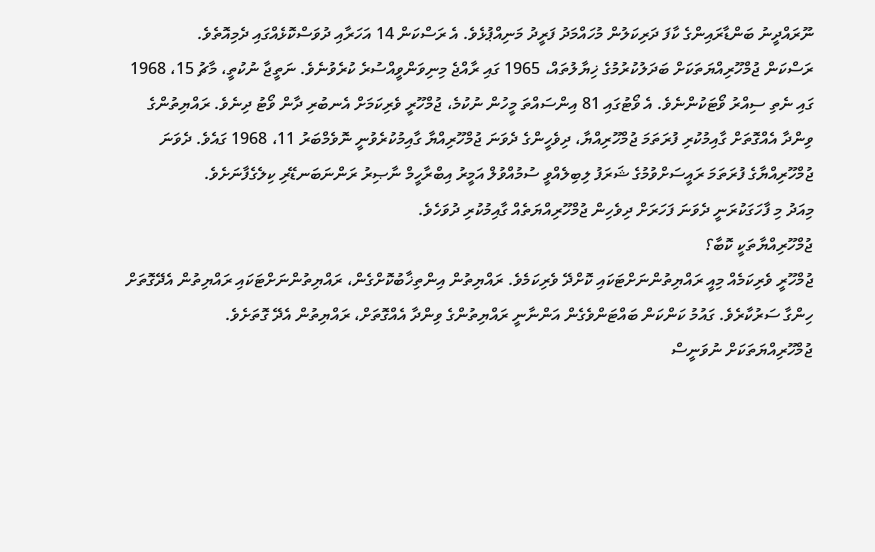ނޫރައްދީނު ބަންޑާރައިންގެ ކާފަ ދަރިކަލުން މުހައްމަދު ފަރީދު މަނިއްޕުޅެވެ. އެ ރަސްކަން 14 އަހަރާއި ދުވަސްކޮޅެއްގައި ދެމިއޮތެވެ.
ރަސްކަން ޖުމްހޫރިއްޔަތަކަށް ބަދަލުކުރުމުގެ ޚިޔާލުތައް، 1965 ގައި ރާއްޖެ މިނިވަންވީއްސުރެ ކުރެވުނެވެ. ނަތީޖާ ނުކުތީ، މާޗު 15، 1968 ގައި ނެތި ސިއްރު ވޯޓަކުންނެވެ. އެ ވޯޓުގައި 81 އިންސައްތަ މީހުން ނުކުމެ، ޖުމްހޫރީ ވެރިކަމަށް އެނބުރި ދާން ވޯޓު ދިނެވެ. ރައްޔިތުންގެ ވިންދާ އެއްގޮތަށް ގާއިމުކުރި ފުރަތަމަ ޖުމްހޫރިއްޔާ، ދިވެހީންގެ ދެވަނަ ޖުމްހޫރިއްޔާ ގާއިމުކުރެވުނީ ނޮވެމްބަރު 11، 1968 ގައެވެ. ދެވަނަ ޖުމްހޫރިއްޔާގެ ފުރަތަމަ ރައީސަށްވުމުގެ ޝަރަފު ލިބިލެއްވީ ސުމުއްވުލް އަމީރު އިބްރާހީމް ނާޞިރު ރަންނަބަނޑޭރި ކިލެގެފާނަށެވެ.
މިއަދު މި ފާހަގަކުރަނީ ދެވަނަ ފަހަރަށް ދިވެހިން ޖުމްހޫރިއްޔަތެއް ގާއިމުކުރި ދުވަހެވެ.
ޖުމްހޫރިއްޔާތަކީ ކޮބާ؟
ޖުމްހޫރީ ވެރިކަމެއް މިއީ ރައްޔިތުންނަށްޓަކައި ކޮށްދޭ ވެރިކަމެވެ. ރައްޔިތުން އިންތިޚާބުކޮށްގެން، ރައްޔިތުންނަށްޓަކައި ރައްޔިތުން އެދޭގޮތަށް ހިންގާ ސަރުކާރެވެ. ގައުމު ކަންކަން ބައްޓަންވެގެން އަންނާނީ ރައްޔިތުންގެ ވިންދާ އެއްގޮތަށް، ރައްޔިތުން އެދޭ ގޮތަށެވެ.
ޖުމްހޫރިއްޔަތަކަށް ނުވަނީސް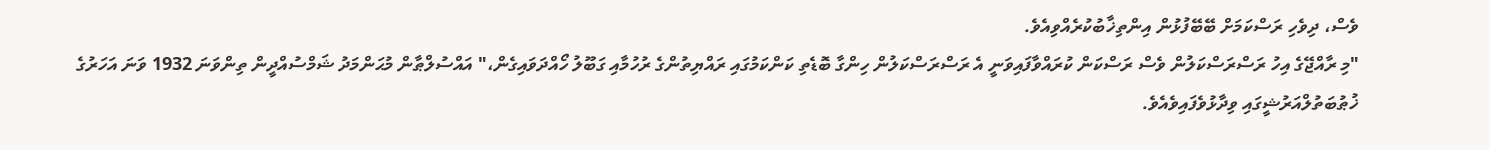ވެސް، ދިވެހި ރަސްކަމަށް ބޭބޭފުޅުން އިންތިޚާބުކުރެއްވިއެވެ.
"މި ރާއްޖޭގެ އިހު ރަސްރަސްކަލުން ވެސް ރަސްކަން ކުރައްވާފައިވަނީ އެ ރަސްރަސްކަލުން ހިންގާ ބޮޑެތި ކަންކަމުގައި ރައްޔިތުންގެ ރުހުމާއި ގަބޫލު ހޯއްދަވައިގެން،" އައްސުލްޠާން މުޙަންމަދު ޝަމްސުއްދީން ތިންވަނަ 1932 ވަނަ އަހަރުގެ ޚުޠުބަތުލްއަރުޝީގައި ވިދާޅުވެފައިވެއެވެ.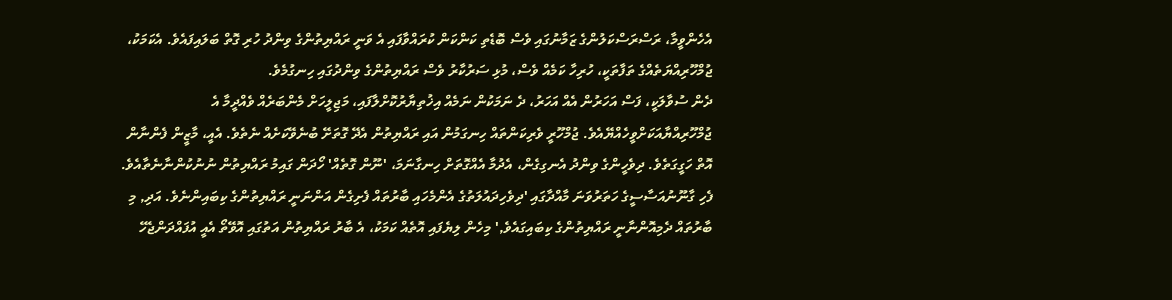އެހެންވީމާ، ރަސްރަސްކަލުންގެ ޒަމާނުގައި ވެސް ބޮޑެތި ކަންކަން ކުރައްވާފައި އެ ވަނީ ރައްޔިތުންގެ ވިންދު ހުރި ގޮތް ބަލައިފައެވެ. އެކަމަކު، ޖުމްހޫރިއްޔަތެއްގެ ތަފާތަކީ، ހުރިހާ ކަމެއް ވެސް، މުޅި ސަރުކާރު ވެސް ރައްޔިތުންގެ ވިންދުގައި ހިނގުމެވެ.
ދެން ސުވާލަކީ، ފަސް އަހަރުން އެއް އަހަރު، ދެ ނަމަކުން ނަމެއް އިޚުތިޔާރުކޮށްލާފައި، މަޖިލީހަށް މެންބަރެއް ވެއްދީމާ އެ ޖުމްހޫރިއްޔާއަކަށްވީހެއްޔޭއެވެ. ޖުމްހޫރީ ވެރިކަންތައް ހިނގަމުން އައި ރައްޔިތުން އެދޭ ގޮތަށޭ ބުނެވޭކަށެއް ނެތެވެ. އެއީ، މާޒީން ފެންނާން އޮތް ހަގީގަތެވެ. ދިވެހީންގެ ވިންދު އެނގިގެން، އެދުމާ އެއްގޮތަށް ހިނގާނަމަ، 'ނޫން ގޮތެއް' ހޯދަން ގައިމު ރައްޔިތުން ނުނުކުންނާނެތާއެވެ.
ފެހި ގާނޫނުއަސާސީގެ ހަތަރުވަނަ މާއްދާގައި 'ދިވެހިދައުލަތުގެ އެންމެހައި ބާރުތައް ފެށިގެން އަންނަނީ ރައްޔިތުންގެ ކިބައިންނެވެ. އަދި, މި ބާރުތައް ދެމިއޮންނާނީ ރައްޔިތުންގެ ކިބައިގައެވެ,' މިހެން ލިޔެފައި އޮތެއް ކަމަކު، އެ ބާރު ރައްޔިތުން އަތުގައި އޮވޭތޯ އެއީ އުފައްދަންޖެހޭ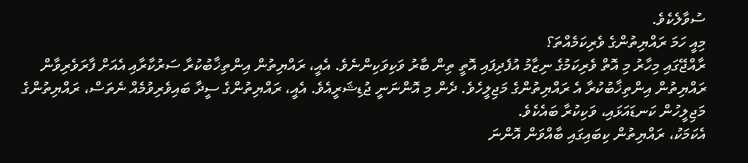ސުވާލެކެވެ.
މިއީ ހަމަ ރައްޔިތުންގެ ވެރިކަމެއްތަ؟
ރާއްޖޭގައި މިހާރު މި އޮތް ވެރިކަމުގެ ނިޒާމު އުފެދިފައި އޮތީ ތިން ބާރު ވަކިވަކިންނެވެ. އެއީ، ރައްޔިތުން އިންތިޚާބުކުރާ ސަރުކާރާއި އެއަށް ފާރަވެރިވާން ރައްޔިތުން އިންތިޚާބުކުރާ އެ ރައްޔިތުންގެ މަޖިލީހެވެ. ދެން މި އޮންނަނީ ޖުޑިޝަރީއެވެ. އެއީ، ރައްޔިތުންގެ ސީދާ ބައިވެރިވުމެއް ނެތަސް، ރައްޔިތުންގެ މަޖިލީހުން ކަނޑައަޅައި، ވަކިކުރާ ބައެކެވެ.
އެކަމަކު، ރައްޔިތުން ކިބައިގައި ބާއްވަން އޮންނަ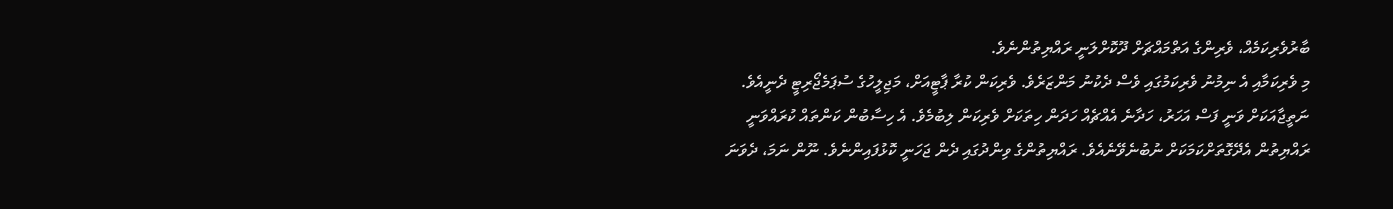ބާރުވެރިކަމެއް، ވެރިންގެ އަތްމައްޗަށް ދޫކޮށްލަނީ ރައްޔިތުންނެވެ.
މި ވެރިކަމާއި އެ ނިމުނު ވެރިކަމުގައި ވެސް ދެކުނު މަންޒަރެވެ. ވެރިކަން ކުރާ ޕާޓީއަށް، މަޖިލީހުގެ ސުޕަމެޖޯރިޓީ ދެނީއެވެ. ނަތީޖާއަކަށް ވަނީ ފަސް އަހަރު، ހަދާނެ އެއްޗެއް ހަދަން ހިތަކަށް ވެރިކަން ލިބުމެވެ. އެ ހިސާބުން ކަންތައް ކުރައްވަނީ ރައްޔިތުން އެދޭގޮތަށްކަމަކަށް ނުބުނެވޭނެއެވެ. ރައްޔިތުންގެ ވިންދުގައި ދެން ޖަހަނީ ކޮޅުފައިންނެވެ. ނޫން ނަމަ، ދެވަނަ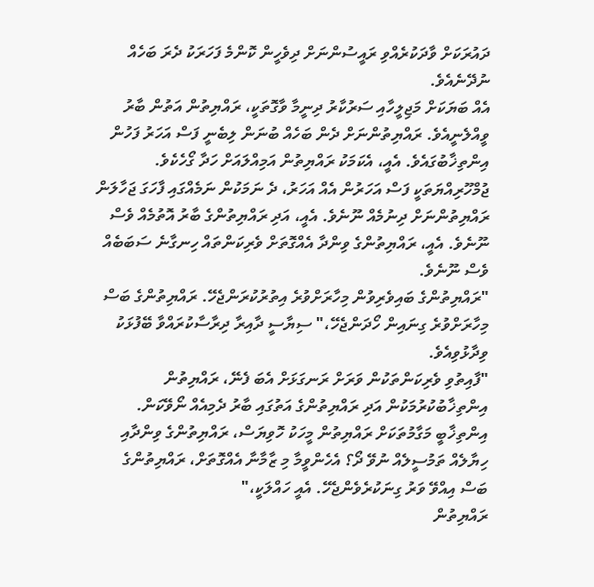ދައުރަކަށް ވާދަކުރެއްވި ރައީސުންނަށް ދިވެހީން ކޮންމެ ފަހަރަކު ދެރަ ބަހެއް ނުދޭނެއެވެ.
އެއް ބަޔަކަށް މަޖިލީހާއި ސަރުކާރު ދިނީމާ ވާގޮތަކީ، ރައްޔިތުން އަތުން ބާރު ވީއްލެނީއެވެ. ރައްޔިތުންނަށް ދެން ބަހެއް ބުނަން ލިބެނީ ފަސް އަހަރު ފަހުން އިންތިޚާބުގައެވެ. އެއީ، އެކަމަކު ރައްޔިތުން އަމިއްލައަށް ހަދާ ގޯހެކެވެ.
ޖުމްހޫރިއްޔަތަކީ ފަސް އަހަރުން އެއް އަހަރު، ދެ ނަމަކުން ނަމެއްގައި ފާހަގަ ޖަހާލަން ރައްޔިތުންނަށް ދިނުމެއް ނޫނެވެ. އެއީ، އަދި ރައްޔިތުންގެ ބާރު އޮތުމެއް ވެސް ނޫނެވެ. އެއީ، ރައްޔިތުންގެ ވިންދާ އެއްގޮތަށް ވެރިކަންތައް ހިނގާނެ ސަބަބެއް ވެސް ނޫނެވެ.
"ރައްޔިތުންގެ ބައިވެރިވުން މިހާރަށްވުރެ އިތުރުކުރަންޖެހޭ. ރައްޔިތުންގެ ބަސް މިހާރަށްވުރެ ގިނައިން ހޯދަންޖެހޭ،" ސިޔާސީ ދާއިރާ ދިރާސާކުރައްވާ ބޭފުޅަކު ވިދާޅުވިއެވެ.
"ފާއިތުވި ވެރިކަންތަކުން ވަރަށް ރަނގަޅަށް އެބަ ފެނޭ، ރައްޔިތުން އިންތިޚާބުކުރުމަކުން އަދި ރައްޔިތުންގެ އަތުގައި ބާރު ދެމިއެއް ނޯވޭކަން. އިންތިޚާބީ މަގާމުތަކަށް ރައްޔިތުން މީހަކު ހޮވިޔަސް، ރައްޔިތުންގެ ވިންދާއި ހިޔާލެއް ތަމުސީލެއް ނުވޭ ދޯ؟ އެހެންވީމާ މި ޒާމާނާ އެއްގޮތަށް، ރައްޔިތުންގެ ބަސް އިއްވޭ ވަރު ގިނަކުރެވެންޖެހޭ. އެއީ ހައްލަކީ،"
ރައްޔިތުން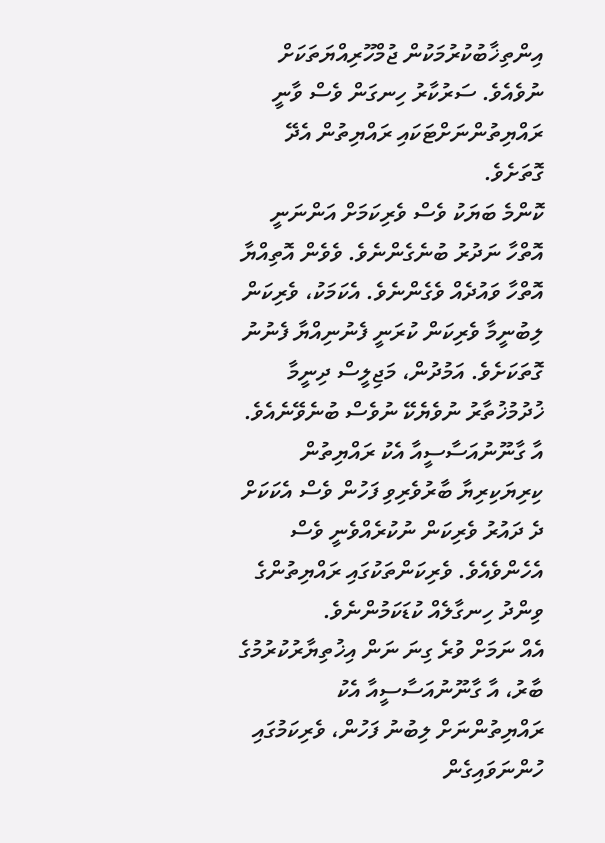އިންތިޚާބުކުރުމަކުން ޖުމްހޫރިއްޔަތަކަށް ނުވެއެވެ. ސަރުކާރު ހިނގަން ވެސް ވާނީ ރައްޔިތުންނަށްޓަކައި ރައްޔިތުން އެދޭ ގޮތަށެވެ.
ކޮންމެ ބަޔަކު ވެސް ވެރިކަމަށް އަންނަނީ އޮތްހާ ނަދުރު ބުނެގެންނެވެ. ވެވެން އޮތިއްޔާ އޮތްހާ ވައުދެއް ވެގެންނެވެ. އެކަމަކު، ވެރިކަން ލިބުނީމާ ވެރިކަން ކުރަނީ ފެނުނިއްޔާ ފެނުނު ގޮތަކަށެވެ. އަމުދުން، މަޖިލީސް ދިނީމާ ޚުދުމުޚުތާރު ނުވެޔެކޭ ނުވެސް ބުނެވޭނެއެވެ. އާ ގާނޫނުއަސާސީއާ އެކު ރައްޔިތުން ކިރިޔަކިރިޔާ ބާރުވެރިވި ފަހުން ވެސް އެކަކަށް ދެ ދައުރު ވެރިކަން ނުކުރެއްވެނީ ވެސް އެހެންވެއެވެ. ވެރިކަންތަކުގައި ރައްޔިތުންގެ ވިންދު ހިނގާލެއް ކުޑަކަމުންނެވެ.
އެއް ނަމަށް ވުރެ ގިނަ ނަން އިޚުތިޔާރުކުރުމުގެ ބާރު، އާ ގާނޫނުއަސާސީއާ އެކު ރައްޔިތުންނަށް ލިބުނު ފަހުން، ވެރިކަމުގައި ހުންނަވައިގެން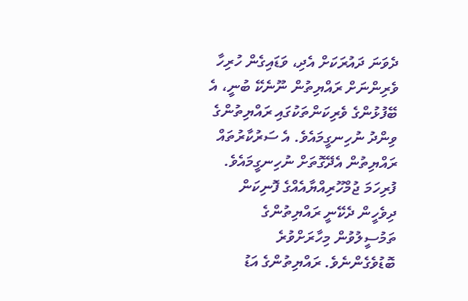ދެވަނަ ދައުރަކަށް އެދި، ވަޑައިގެން ހުރިހާ ވެރިންނަށް ރައްޔިތުން ނޫނެކޭ ބުނީ، އެ ބޭފުޅުންގެ ވެރިކަންތަކުގައި ރައްޔިތުންގެ ވިންދު ނުހިނގީމައެވެ. އެ ސަރުކާރުތައް ރައްޔިތުން އެދޭގޮތަށް ނުހިނގީމައެވެ.
ފުރިހަމަ ޖުމްހޫރިއްޔާއެއްގެ ފޮނިކަން ދިވެހީން ދެކޭނީ ރައްޔިތުންގެ ތަމުސީލުވުން މިހާރަށްވުރެ ބޮޑުވެގެންނެވެ. ރައްޔިތުންގެ އަޑު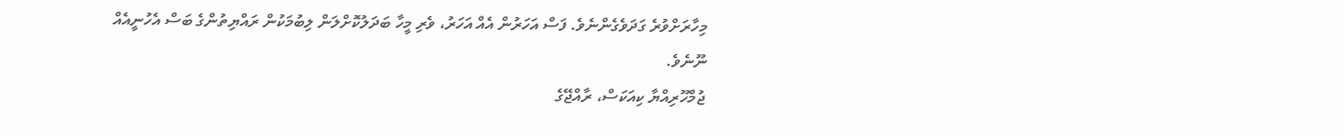މިހާރަށްވުރެ ގަދަވެގެންނެވެ. ފަސް އަހަރުން އެއް އަހަރު، ވެރި މީހާ ބަދަލުކޮށްލަން ލިބުމަކުން ރައްޔިތުންގެ ބަސް އެހުނީއެއް ނޫނެވެ.
ޖުމްހޫރިއްޔާ ކިއަކަސް، ރާއްޖޭގެ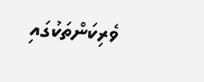ވެރިކަންތަކުގައި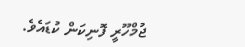ޖުމްހޫރީ ފޮނިކަން ކުޑައެވެ.